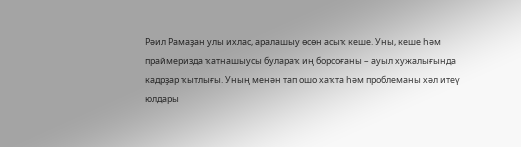Рәил Рамаҙан улы ихлас, аралашыу өсөн асыҡ кеше. Уны, кеше һәм праймеризда ҡатнашыусы булараҡ иң борсоғаны – ауыл хужалығында кадрҙар ҡытлығы. Уның менән тап ошо хаҡта һәм проблеманы хәл итеү юлдары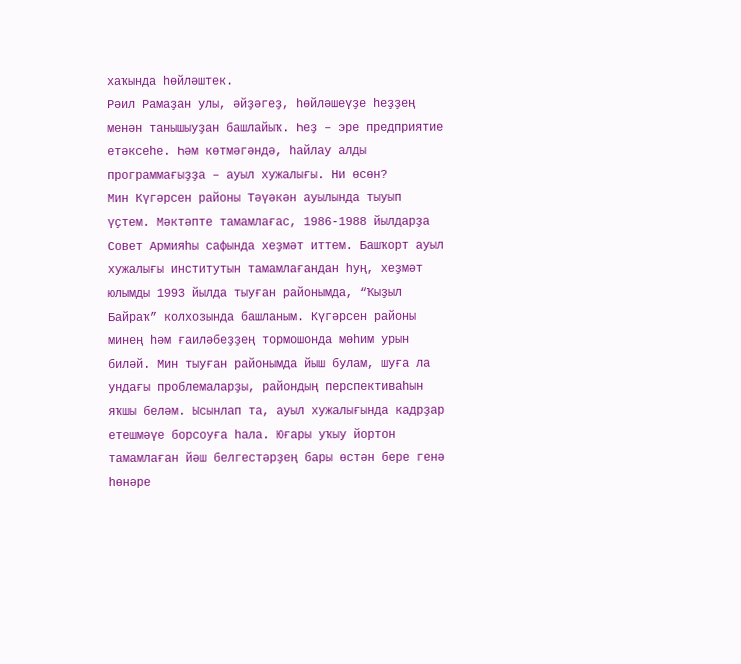хаҡында һөйләштек.
Рәил Рамаҙан улы, әйҙәгеҙ, һөйләшеүҙе һеҙҙең менән танышыуҙан башлайыҡ. Һеҙ – эре предприятие етәксеһе. Һәм көтмәгәндә, һайлау алды программағыҙҙа – ауыл хужалығы. Ни өсөн?
Мин Күгәрсен районы Тәүәкән ауылында тыуып үҫтем. Мәктәпте тамамлағас, 1986-1988 йылдарҙа Совет Армияһы сафында хеҙмәт иттем. Башҡорт ауыл хужалығы институтын тамамлағандан һуң, хеҙмәт юлымды 1993 йылда тыуған районымда, “Ҡыҙыл Байраҡ” колхозында башланым. Күгәрсен районы минең һәм ғаиләбеҙҙең тормошонда мөһим урын биләй. Мин тыуған районымда йыш булам, шуға ла ундағы проблемаларҙы, райондың перспективаһын яҡшы беләм. Ысынлап та, ауыл хужалығында кадрҙар етешмәүе борсоуға һала. Юғары уҡыу йортон тамамлаған йәш белгестәрҙең бары өстән бере генә һөнәре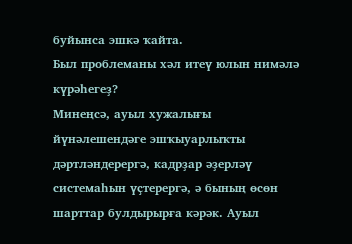буйынса эшкә ҡайта.
Был проблеманы хәл итеү юлын нимәлә күрәһегеҙ?
Минеңсә, ауыл хужалығы йүнәлешендәге эшҡыуарлыҡты дәртләндерергә, кадрҙар әҙерләү системаһын үҫтерергә, ә бының өсөн шарттар булдырырға кәрәк. Ауыл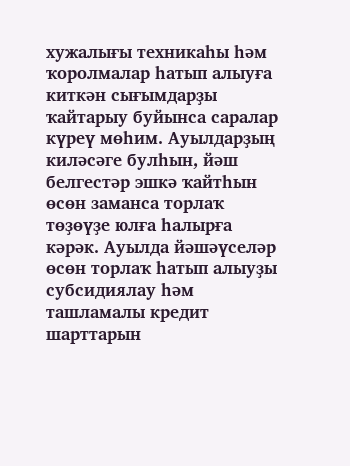хужалығы техникаһы һәм ҡоролмалар һатып алыуға киткән сығымдарҙы ҡайтарыу буйынса саралар күреү мөһим. Ауылдарҙың киләсәге булһын, йәш белгестәр эшкә ҡайтһын өсөн заманса торлаҡ төҙөүҙе юлға һалырға кәрәк. Ауылда йәшәүселәр өсөн торлаҡ һатып алыуҙы субсидиялау һәм ташламалы кредит шарттарын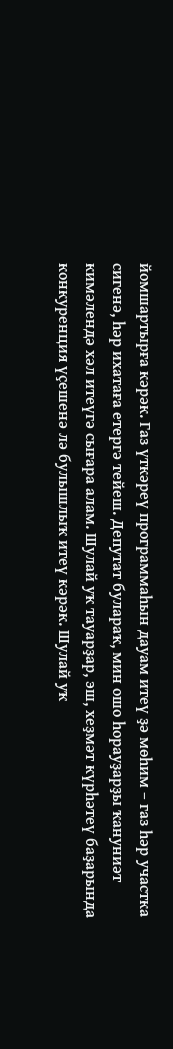йомшартырға кәрәк. Газ үткәреү программаһын дауам итеү ҙә мөһим – газ һәр участка сигенә, һәр ихатаға етергә тейеш. Депутат булараҡ, мин ошо һорауҙарҙы ҡануниәт кимәлендә хәл итеүгә сығара алам. Шулай уҡ тауарҙар, эш, хеҙмәт күрһәтеү баҙарында конкуренция үҫешенә лә булышлыҡ итеү кәрәк. Шулай уҡ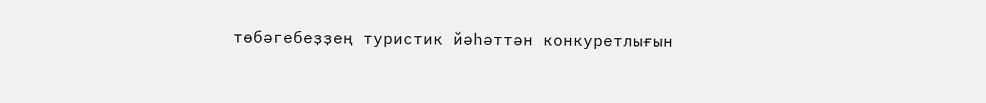төбәгебеҙҙең туристик йәһәттән конкуретлығын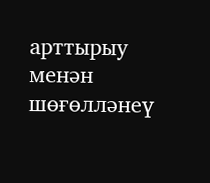арттырыу менән шөғөлләнеү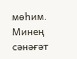мөһим. Минең сәнәғәт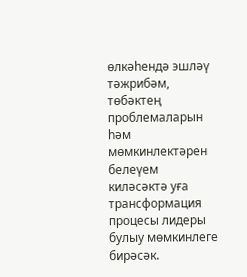өлкәһендә эшләү тәжрибәм, төбәктең проблемаларын һәм мөмкинлектәрен белеүем киләсәктә уға трансформация процесы лидеры булыу мөмкинлеге бирәсәк.